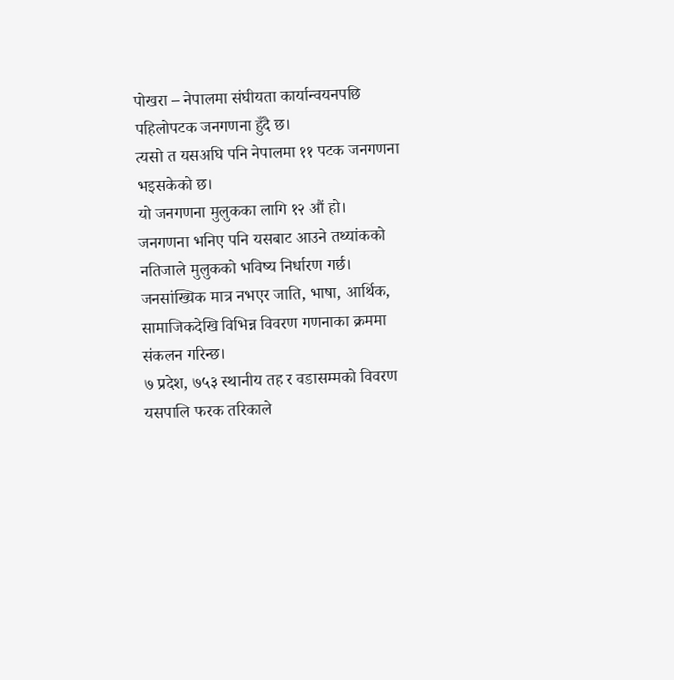पोखरा – नेपालमा संघीयता कार्यान्वयनपछि पहिलोपटक जनगणना हुँदै छ।
त्यसो त यसअघि पनि नेपालमा ११ पटक जनगणना भइसकेको छ।
यो जनगणना मुलुकका लागि १२ औं हो।
जनगणना भनिए पनि यसबाट आउने तथ्यांकको नतिजाले मुलुकको भविष्य निर्धारण गर्छ। जनसांख्यिक मात्र नभएर जाति, भाषा, आर्थिक, सामाजिकदेखि विभिन्न विवरण गणनाका क्रममा संकलन गरिन्छ।
७ प्रदेश, ७५३ स्थानीय तह र वडासम्मको विवरण यसपालि फरक तरिकाले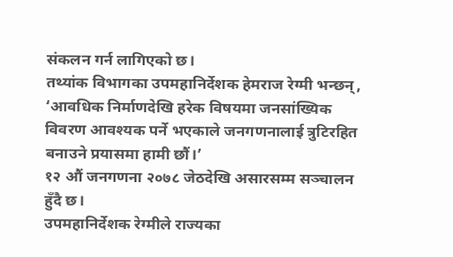संकलन गर्न लागिएको छ।
तथ्यांक विभागका उपमहानिर्देशक हेमराज रेग्मी भन्छन्, ‘आवधिक निर्माणदेखि हरेक विषयमा जनसांख्यिक विवरण आवश्यक पर्ने भएकाले जनगणनालाई त्रुटिरहित बनाउने प्रयासमा हामी छौं।’
१२ औं जनगणना २०७८ जेठदेखि असारसम्म सञ्चालन हुँदै छ।
उपमहानिर्देशक रेग्मीले राज्यका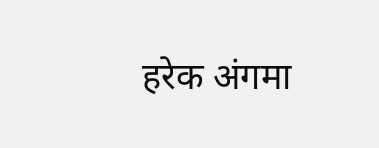हरेक अंगमा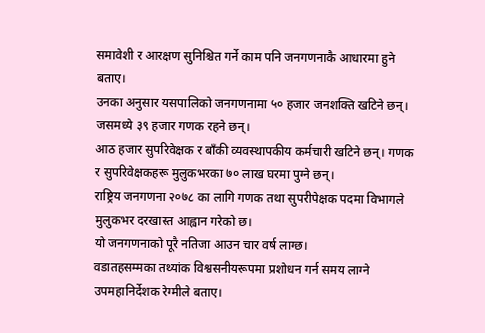समावेशी र आरक्षण सुनिश्चित गर्ने काम पनि जनगणनाकै आधारमा हुने बताए।
उनका अनुसार यसपालिको जनगणनामा ५० हजार जनशक्ति खटिने छन्। जसमध्ये ३९ हजार गणक रहने छन्।
आठ हजार सुपरिवेक्षक र बाँकी व्यवस्थापकीय कर्मचारी खटिने छन्। गणक र सुपरिवेक्षकहरू मुलुकभरका ७० लाख घरमा पुग्ने छन्।
राष्ट्रिय जनगणना २०७८ का लागि गणक तथा सुपरीपेक्षक पदमा विभागले मुलुकभर दरखास्त आह्वान गरेको छ।
यो जनगणनाको पूरै नतिजा आउन चार वर्ष लाग्छ।
वडातहसम्मका तथ्यांक विश्वसनीयरूपमा प्रशोधन गर्न समय लाग्ने उपमहानिर्देशक रेग्मीले बताए।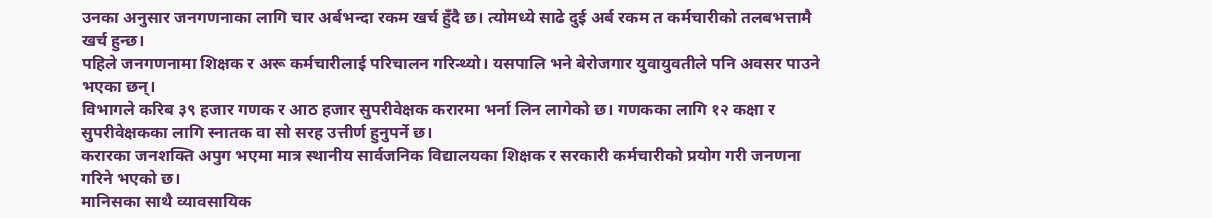उनका अनुसार जनगणनाका लागि चार अर्बभन्दा रकम खर्च हुँदै छ। त्योमध्ये साढे दुई अर्ब रकम त कर्मचारीको तलबभत्तामै खर्च हुन्छ।
पहिले जनगणनामा शिक्षक र अरू कर्मचारीलाई परिचालन गरिन्थ्यो। यसपालि भने बेरोजगार युवायुवतीले पनि अवसर पाउने भएका छन्।
विभागले करिब ३९ हजार गणक र आठ हजार सुपरीवेक्षक करारमा भर्ना लिन लागेको छ। गणकका लागि १२ कक्षा र सुपरीवेक्षकका लागि स्नातक वा सो सरह उत्तीर्ण हुनुपर्ने छ।
करारका जनशक्ति अपुग भएमा मात्र स्थानीय सार्वजनिक विद्यालयका शिक्षक र सरकारी कर्मचारीको प्रयोग गरी जनणना गरिने भएको छ।
मानिसका साथै व्यावसायिक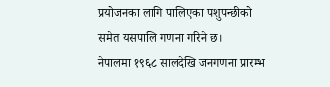प्रयोजनका लागि पालिएका पशुपन्छीको समेत यसपालि गणना गरिने छ।
नेपालमा १९६८ सालदेखि जनगणना प्रारम्भ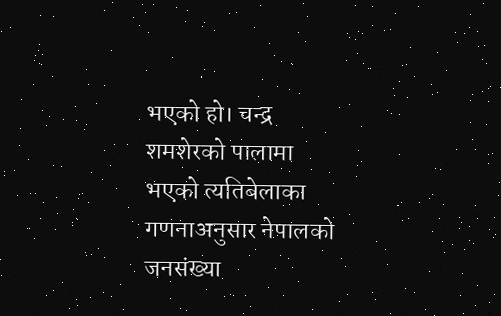भएको हो। चन्द्र शमशेरको पालामा भएको त्यतिबेलाका गणनाअनुसार नेपालको जनसंख्या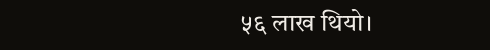५६ लाख थियो।